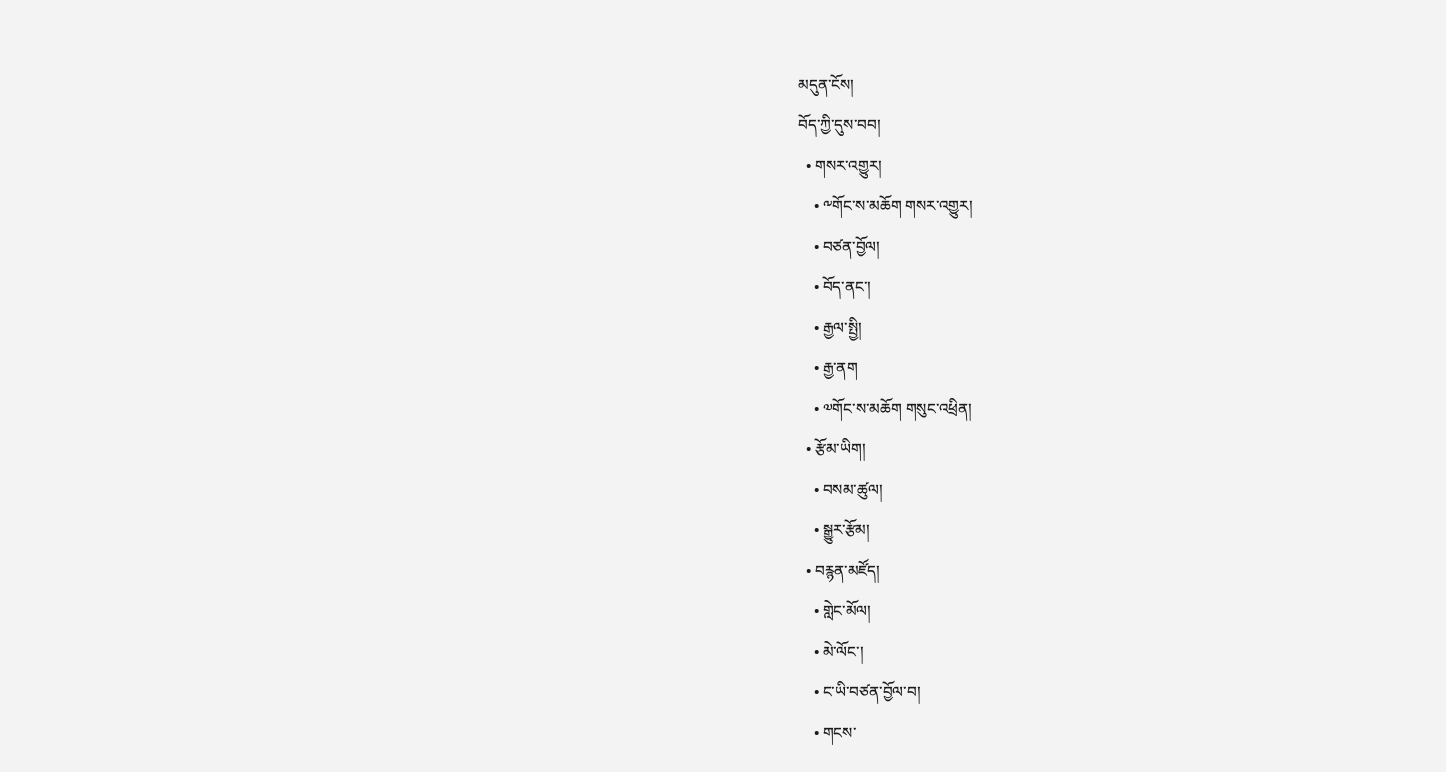མདུན་ངོས།
བོད་ཀྱི་དུས་བབ།
  • གསར་འགྱུར།
    • ༸གོང་ས་མཆོག གསར་འགྱུར།
    • བཙན་བྱོལ།
    • བོད་ནང་།
    • རྒྱལ་སྤྱི།
    • རྒྱ་ནག
    • ༧གོང་ས་མཆོག གསུང་འཕྲིན།
  • རྩོམ་ཡིག།
    • བསམ་ཚུལ།
    • སྒྱུར་རྩོམ།
  • བརྙན་མཛོད།
    • གླེང་མོལ།
    • མེ་ལོང་།
    • ང་ཡི་བཙན་བྱོལ་བ།
    • གངས་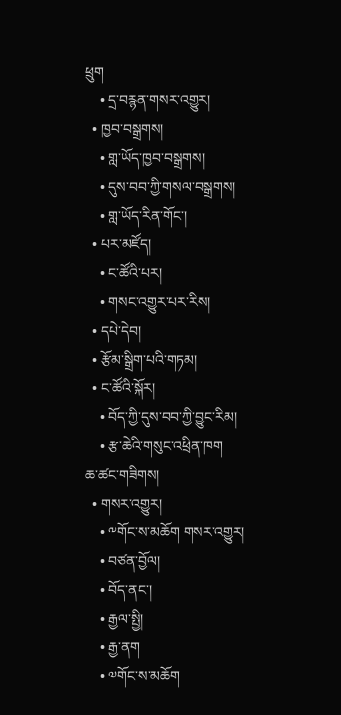ཕྲུག
    • དྲ་བརྙན་གསར་འགྱུར།
  • ཁྱབ་བསྒྲགས།
    • གླ་ཡོད་ཁྱབ་བསྒྲགས།
    • དུས་བབ་ཀྱི་གསལ་བསྒྲགས།
    • གླ་ཡོད་རིན་གོང་།
  • པར་མཛོད།
    • ང་ཚོའི་པར།
    • གསང་འགྱུར་པར་རིས།
  • དཔེ་དེབ།
  • རྩོམ་སྒྲིག་པའི་གཏམ།
  • ང་ཚོའི་སྐོར།
    • བོད་ཀྱི་དུས་བབ་ཀྱི་བྱུང་རིམ།
    • རྩ་ཆེའི་གསུང་འཕྲིན་ཁག
ཆ་ཚང་གཟིགས།
  • གསར་འགྱུར།
    • ༸གོང་ས་མཆོག གསར་འགྱུར།
    • བཙན་བྱོལ།
    • བོད་ནང་།
    • རྒྱལ་སྤྱི།
    • རྒྱ་ནག
    • ༧གོང་ས་མཆོག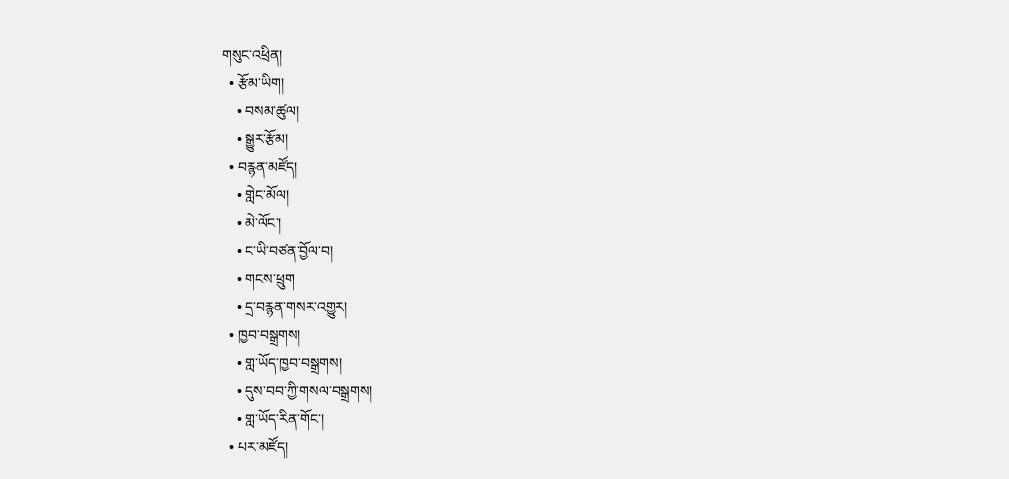གསུང་འཕྲིན།
  • རྩོམ་ཡིག།
    • བསམ་ཚུལ།
    • སྒྱུར་རྩོམ།
  • བརྙན་མཛོད།
    • གླེང་མོལ།
    • མེ་ལོང་།
    • ང་ཡི་བཙན་བྱོལ་བ།
    • གངས་ཕྲུག
    • དྲ་བརྙན་གསར་འགྱུར།
  • ཁྱབ་བསྒྲགས།
    • གླ་ཡོད་ཁྱབ་བསྒྲགས།
    • དུས་བབ་ཀྱི་གསལ་བསྒྲགས།
    • གླ་ཡོད་རིན་གོང་།
  • པར་མཛོད།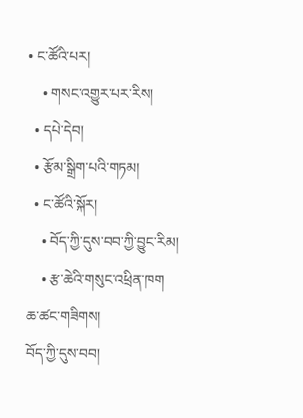• ང་ཚོའི་པར།
    • གསང་འགྱུར་པར་རིས།
  • དཔེ་དེབ།
  • རྩོམ་སྒྲིག་པའི་གཏམ།
  • ང་ཚོའི་སྐོར།
    • བོད་ཀྱི་དུས་བབ་ཀྱི་བྱུང་རིམ།
    • རྩ་ཆེའི་གསུང་འཕྲིན་ཁག
ཆ་ཚང་གཟིགས།
བོད་ཀྱི་དུས་བབ།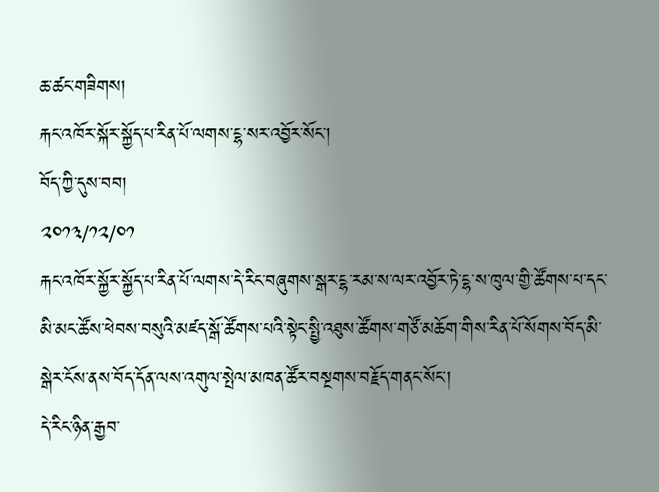ཆ་ཚང་གཟིགས།
རྐང་འཁོར་སྐོར་སྐྱོད་པ་རིན་པོ་ལགས་ངྷ་སར་འབྱོར་སོང་།
བོད་ཀྱི་དུས་བབ།
༢༠༡༣/༡༢/༠༡
རྐང་འཁོར་སྐྱོར་སྐྱོད་པ་རིན་པོ་ལགས་དེ་རིང་བཞུགས་སྒར་ངྷ་རམ་ས་ལར་འབྱོར་ཏེ་ངྷ་ས་ཁུལ་གྱི་ཚོགས་པ་དང་མི་མང་ཚོས་ཕེབས་བསུའི་མཛད་སྒོ་ཚོགས་པའི་སྟེང་སྤྱི་འཐུས་ཚོགས་གཙོ་མཆོག་གིས་རིན་པོ་སོགས་བོད་མི་སྒེར་ངོས་ནས་བོད་དོན་ལས་འགུལ་སྤེལ་མཁན་ཚོར་བསྔགས་བརྗོད་གནང་སོང་།
དེ་རིང་ཉིན་རྒྱབ་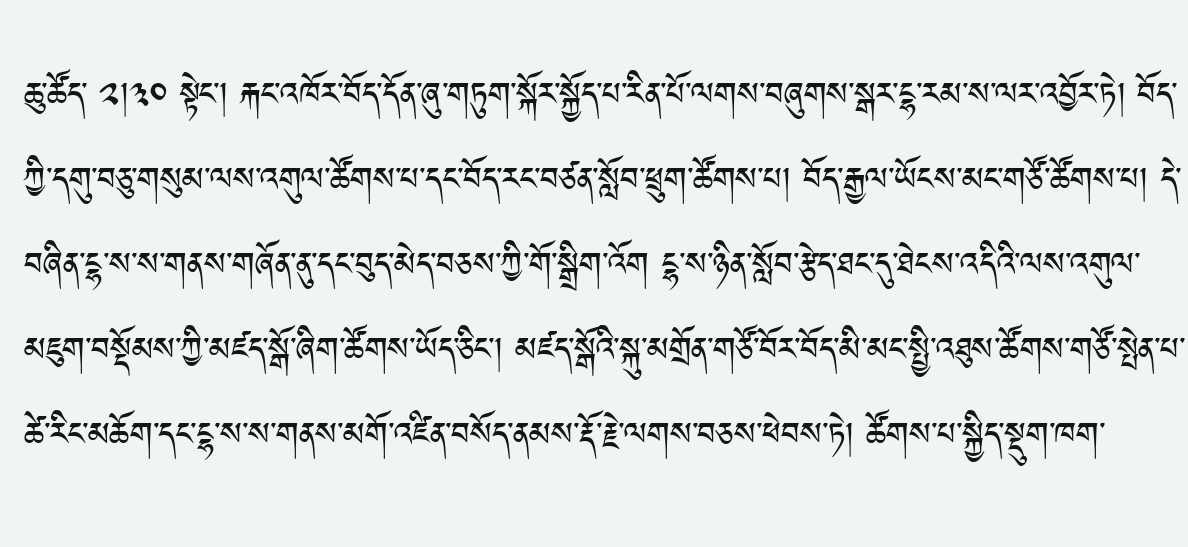ཆུ་ཚོད་ ༢།༣༠ སྟེང་། རྐང་འཁོར་བོད་དོན་ཞུ་གཏུག་སྐོར་སྐྱོད་པ་རིན་པོ་ལགས་བཞུགས་སྒར་ངྷ་རམ་ས་ལར་འབྱོར་ཏེ། བོད་ཀྱི་དགུ་བཅུ་གསུམ་ལས་འགུལ་ཚོགས་པ་དང་བོད་རང་བཙན་སློབ་ཕྲུག་ཚོགས་པ། བོད་རྒྱལ་ཡོངས་མང་གཙོ་ཚོགས་པ། དེ་བཞིན་ངྷ་ས་ས་གནས་གཞོན་ནུ་དང་བུད་མེད་བཅས་ཀྱི་གོ་སྒྲིག་འོག ངྷ་ས་ཉིན་སློབ་རྩེད་ཐང་དུ་ཐེངས་འདིའི་ལས་འགུལ་མཇུག་བསྡོམས་ཀྱི་མཛད་སྒོ་ཞིག་ཚོགས་ཡོད་ཅིང་། མཛད་སྒོའི་སྐུ་མགྲོན་གཙོ་བོར་བོད་མི་མང་སྤྱི་འཐུས་ཚོགས་གཙོ་སྤེན་པ་ཚེ་རིང་མཆོག་དང་ངྷ་ས་ས་གནས་མགོ་འཛིན་བསོད་ནམས་རྡོ་རྗེ་ལགས་བཅས་ཕེབས་ཏེ། ཚོགས་པ་སྐྱིད་སྡུག་ཁག་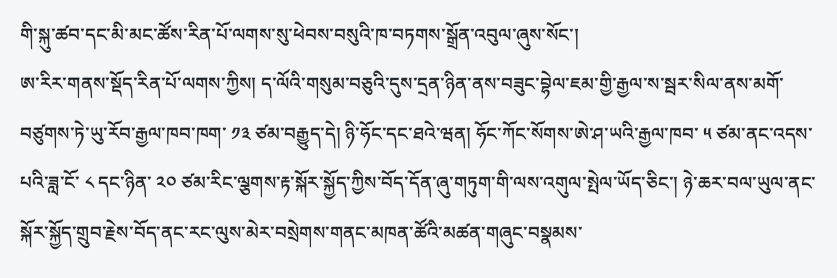གི་སྐུ་ཚབ་དང་མི་མང་ཚོས་རིན་པོ་ལགས་སུ་ཕེབས་བསུའི་ཁ་བཏགས་སྒྲོན་འབུལ་ཞུས་སོང་།
ཨ་རིར་གནས་སྡོད་རིན་པོ་ལགས་ཀྱིས། ད་ལོའི་གསུམ་བཅུའི་དུས་དྲན་ཉིན་ནས་བཟུང་བྷེལ་ཇམ་གྱི་རྒྱལ་ས་སྦར་སིལ་ནས་མགོ་བཙུགས་ཏེ་ཡུ་རོབ་རྒྱལ་ཁབ་ཁག་ ༡༣ ཙམ་བརྒྱུད་དེ། ཉི་ཧོང་དང་ཐའེ་ཝན། ཧོང་ཀོང་སོགས་ཨེ་ཤ་ཡའི་རྒྱལ་ཁབ་ ༥ ཙམ་ནང་འདས་པའི་ཟླ་ངོ་ ༨ དང་ཉིན་ ༢༠ ཙམ་རིང་ལྕགས་རྟ་སྐོར་སྐྱོད་ཀྱིས་བོད་དོན་ཞུ་གཏུག་གི་ལས་འགུལ་སྤེལ་ཡོད་ཅིང་། ཉེ་ཆར་བལ་ཡུལ་ནང་སྐོར་སྐྱོད་གྲུབ་རྗེས་བོད་ནང་རང་ལུས་མེར་བསྲེགས་གནང་མཁན་ཚོའི་མཚན་གཞུང་བསྣམས་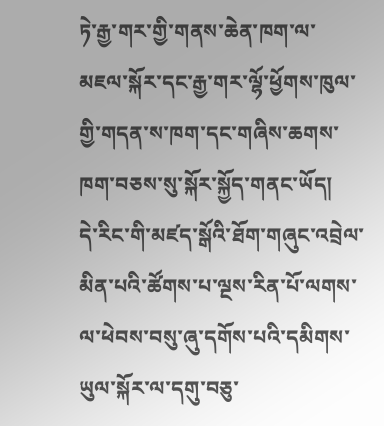ཏེ་རྒྱ་གར་གྱི་གནས་ཆེན་ཁག་ལ་མཇལ་སྐོར་དང་རྒྱ་གར་ལྷོ་ཕྱོགས་ཁུལ་གྱི་གདན་ས་ཁག་དང་གཞིས་ཆགས་ཁག་བཅས་སུ་སྐོར་སྐྱོད་གནང་ཡོད།
དེ་རིང་གི་མཛད་སྒོའི་ཐོག་གཞུང་འབྲེལ་མིན་པའི་ཚོགས་པ་ལྔས་རིན་པོ་ལགས་ལ་ཕེབས་བསུ་ཞུ་དགོས་པའི་དམིགས་ཡུལ་སྐོར་ལ་དགུ་བཅུ་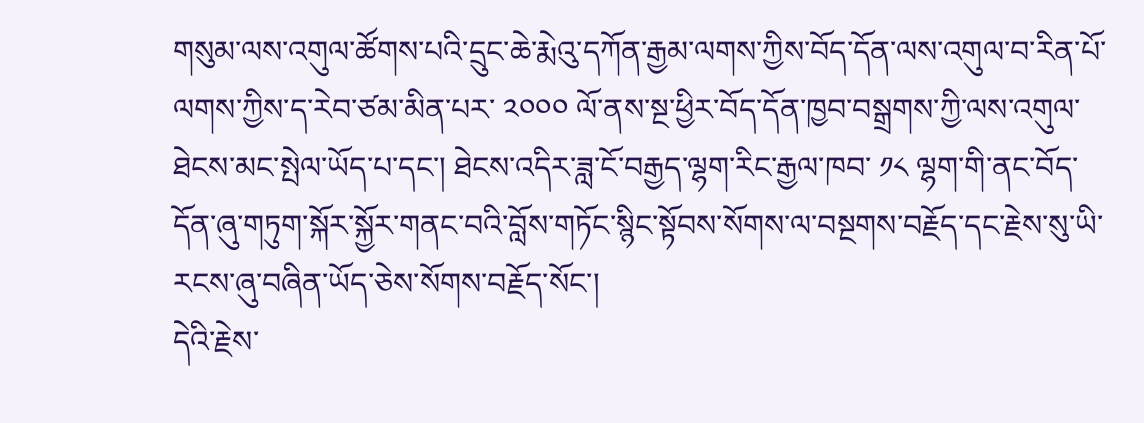གསུམ་ལས་འགུལ་ཚོགས་པའི་དྲུང་ཆེ་རྨེའུ་དཀོན་རྒྱམ་ལགས་ཀྱིས་བོད་དོན་ལས་འགུལ་བ་རིན་པོ་ལགས་ཀྱིས་ད་རེབ་ཙམ་མིན་པར་ ༢༠༠༠ ལོ་ནས་སྔ་ཕྱིར་བོད་དོན་ཁྱབ་བསྒྲགས་ཀྱི་ལས་འགུལ་ཐེངས་མང་སྤེལ་ཡོད་པ་དང་། ཐེངས་འདིར་ཟླ་ངོ་བརྒྱད་ལྷག་རིང་རྒྱལ་ཁབ་ ༡༨ ལྷག་གི་ནང་བོད་དོན་ཞུ་གཏུག་སྐོར་སྐྱོར་གནང་བའི་བློས་གཏོང་སྙིང་སྟོབས་སོགས་ལ་བསྔགས་བརྗོད་དང་རྗེས་སུ་ཡི་རངས་ཞུ་བཞིན་ཡོད་ཅེས་སོགས་བརྗོད་སོང་།
དེའི་རྗེས་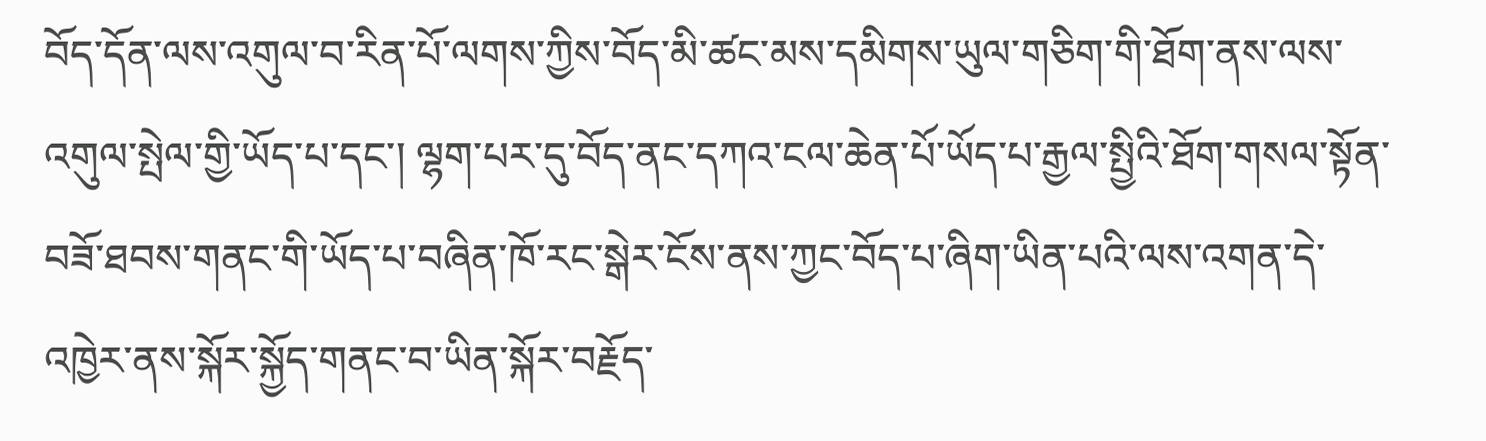བོད་དོན་ལས་འགུལ་བ་རིན་པོ་ལགས་ཀྱིས་བོད་མི་ཚང་མས་དམིགས་ཡུལ་གཅིག་གི་ཐོག་ནས་ལས་འགུལ་སྤེལ་གྱི་ཡོད་པ་དང་། ལྷག་པར་དུ་བོད་ནང་དཀའ་ངལ་ཆེན་པོ་ཡོད་པ་རྒྱལ་སྤྱིའི་ཐོག་གསལ་སྟོན་བཟོ་ཐབས་གནང་གི་ཡོད་པ་བཞིན་ཁོ་རང་སྒེར་ངོས་ནས་ཀྱང་བོད་པ་ཞིག་ཡིན་པའི་ལས་འགན་དེ་འཁྱེར་ནས་སྐོར་སྐྱོད་གནང་བ་ཡིན་སྐོར་བརྗོད་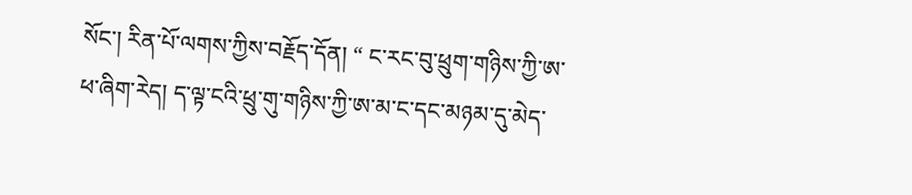སོང་། རིན་པོ་ལགས་ཀྱིས་བརྗོད་དོན། “ ང་རང་བུ་ཕྲུག་གཉིས་ཀྱི་ཨ་ཕ་ཞིག་རེད། ད་ལྟ་ངའི་ཕྲུ་གུ་གཉིས་ཀྱི་ཨ་མ་ང་དང་མཉམ་དུ་མེད་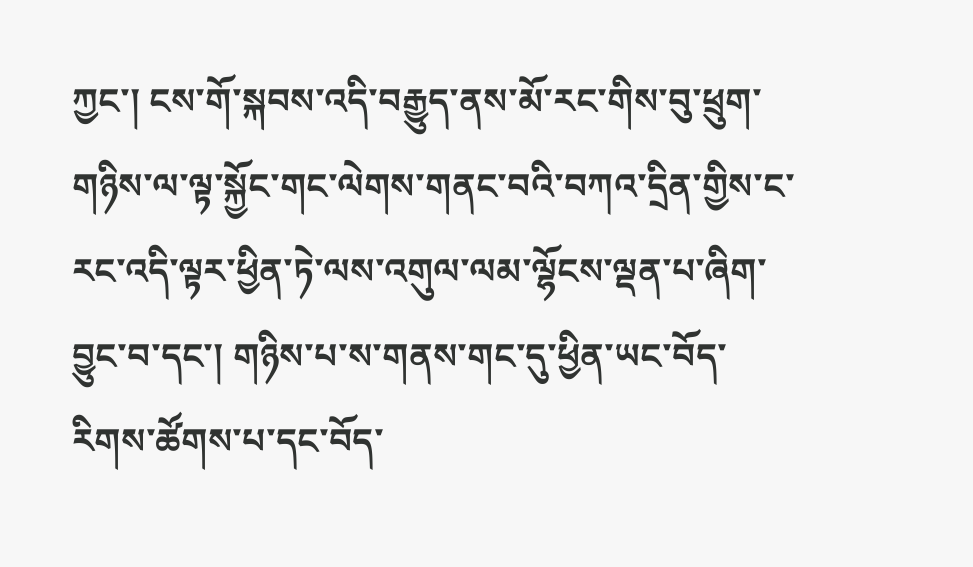ཀྱང་། ངས་གོ་སྐབས་འདི་བརྒྱུད་ནས་མོ་རང་གིས་བུ་ཕྲུག་གཉིས་ལ་ལྟ་སྐྱོང་གང་ལེགས་གནང་བའི་བཀའ་དྲིན་གྱིས་ང་རང་འདི་ལྟར་ཕྱིན་ཏེ་ལས་འགུལ་ལམ་ལྷོངས་ལྡན་པ་ཞིག་བྱུང་བ་དང་། གཉིས་པ་ས་གནས་གང་དུ་ཕྱིན་ཡང་བོད་རིགས་ཚོགས་པ་དང་བོད་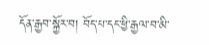དོན་རྒྱབ་སྐྱོར་བ། བོད་པ་དང་ཕྱི་རྒྱལ་བ་མི་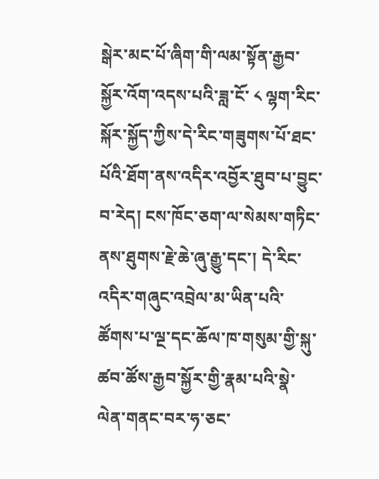སྒེར་མང་པོ་ཞིག་གི་ལམ་སྟོན་རྒྱབ་སྐྱོར་འོག་འདས་པའི་ཟླ་ངོ་ ༨ ལྷག་རིང་སྐོར་སྐྱོད་ཀྱིས་དེ་རིང་གཟུགས་པོ་ཐང་པོའི་ཐོག་ནས་འདིར་འབྱོར་ཐུབ་པ་བྱུང་བ་རེད། ངས་ཁོང་ཅག་ལ་སེམས་གཏིང་ནས་ཐུགས་རྗེ་ཆེ་ཞུ་རྒྱུ་དང་། དེ་རིང་འདིར་གཞུང་འབྲེལ་མ་ཡིན་པའི་ཚོགས་པ་ལྔ་དང་ཆོལ་ཁ་གསུམ་གྱི་སྐུ་ཚབ་ཚོས་རྒྱབ་སྐྱོར་གྱི་རྣམ་པའི་སྣེ་ལེན་གནང་བར་ཧ་ཅང་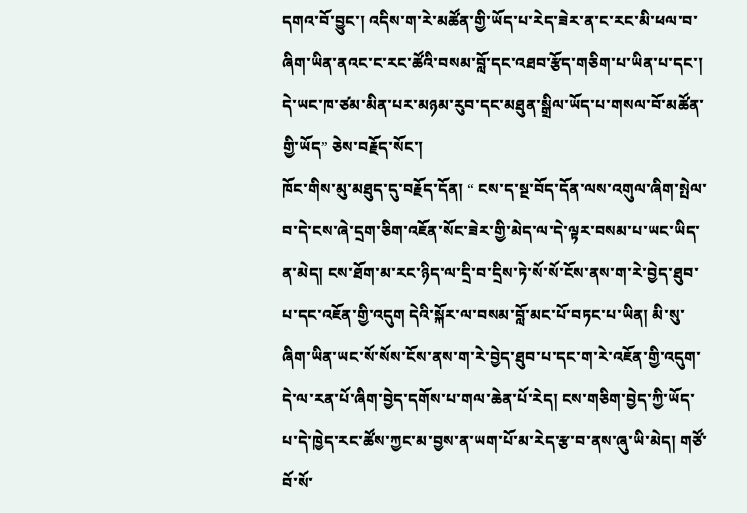དགའ་བོ་བྱུང་། འདིས་ག་རེ་མཚོན་གྱི་ཡོད་པ་རེད་ཟེར་ན་ང་རང་མི་ཕལ་བ་ཞིག་ཡིན་ནའང་ང་རང་ཚོའི་བསམ་བློ་དང་འཐབ་རྩོད་གཅིག་པ་ཡིན་པ་དང་། དེ་ཡང་ཁ་ཙམ་མིན་པར་མཉམ་རུབ་དང་མཐུན་སྒྲིལ་ཡོད་པ་གསལ་བོ་མཚོན་གྱི་ཡོད” ཅེས་བརྗོད་སོང་།
ཁོང་གིས་མུ་མཐུད་དུ་བརྗོད་དོན། “ ངས་ད་སྔ་བོད་དོན་ལས་འགུལ་ཞིག་སྤེལ་བ་དེ་ངས་ཞེ་དྲག་ཅིག་འཇོན་སོང་ཟེར་གྱི་མེད་ལ་དེ་ལྟར་བསམ་པ་ཡང་ཡིད་ན་མེད། ངས་ཐོག་མ་རང་ཉིད་ལ་དྲི་བ་དྲིས་ཏེ་སོ་སོ་ངོས་ནས་ག་རེ་བྱེད་ཐུབ་པ་དང་འཇོན་གྱི་འདུག དེའི་སྐོར་ལ་བསམ་བློ་མང་པོ་བཏང་པ་ཡིན། མི་སུ་ཞིག་ཡིན་ཡང་སོ་སོས་ངོས་ནས་ག་རེ་བྱེད་ཐུབ་པ་དང་ག་རེ་འཇོན་གྱི་འདུག་དེ་ལ་རན་པོ་ཞིག་བྱེད་དགོས་པ་གལ་ཆེན་པོ་རེད། ངས་གཅིག་བྱེད་ཀྱི་ཡོད་པ་དེ་ཁྱེད་རང་ཚོས་ཀྱང་མ་བྱས་ན་ཡག་པོ་མ་རེད་རྩ་བ་ནས་ཞུ་ཡི་མེད། གཙོ་བོ་སོ་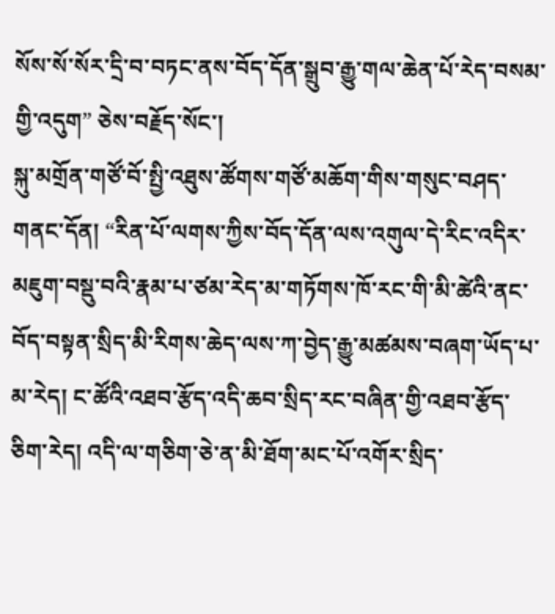སོས་སོ་སོར་དྲི་བ་བཏང་ནས་བོད་དོན་སྒྲུབ་རྒྱུ་གལ་ཆེན་པོ་རེད་བསམ་གྱི་འདུག” ཅེས་བརྗོད་སོང་།
སྐུ་མགྲོན་གཙོ་བོ་སྤྱི་འཐུས་ཚོགས་གཙོ་མཆོག་གིས་གསུང་བཤད་གནང་དོན། “རིན་པོ་ལགས་ཀྱིས་བོད་དོན་ལས་འགུལ་དེ་རིང་འདིར་མཇུག་བསྡུ་བའི་རྣམ་པ་ཙམ་རེད་མ་གཏོགས་ཁོ་རང་གི་མི་ཚེའི་ནང་བོད་བསྟན་སྲིད་མི་རིགས་ཆེད་ལས་ཀ་བྱེད་རྒྱུ་མཚམས་བཞག་ཡོད་པ་མ་རེད། ང་ཚོའི་འཐབ་རྩོད་འདི་ཆབ་སྲིད་རང་བཞིན་གྱི་འཐབ་རྩོད་ཅིག་རེད། འདི་ལ་གཅིག་ཅེ་ན་མི་ཐོག་མང་པོ་འགོར་སྲིད་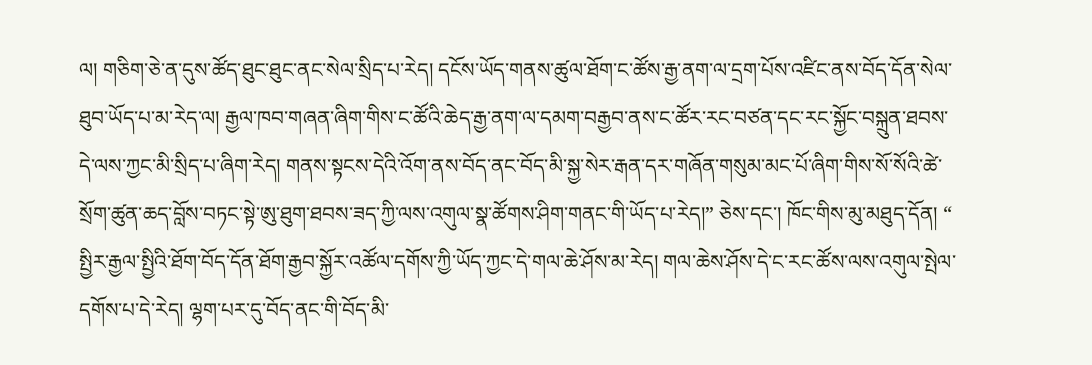ལ། གཅིག་ཅེ་ན་དུས་ཚོད་ཐུང་ཐུང་ནང་སེལ་སྲིད་པ་རེད། དངོས་ཡོད་གནས་ཚུལ་ཐོག་ང་ཚོས་རྒྱ་ནག་ལ་དྲག་པོས་འཛིང་ནས་བོད་དོན་སེལ་ཐུབ་ཡོད་པ་མ་རེད་ལ། རྒྱལ་ཁབ་གཞན་ཞིག་གིས་ང་ཚོའི་ཆེད་རྒྱ་ནག་ལ་དམག་བརྒྱབ་ནས་ང་ཚོར་རང་བཙན་དང་རང་སྐྱོང་བསྐྲུན་ཐབས་དེ་ལས་ཀྱང་མི་སྲིད་པ་ཞིག་རེད། གནས་སྟངས་དེའི་འོག་ནས་བོད་ནང་བོད་མི་སྐྱ་སེར་རྒན་དར་གཞོན་གསུམ་མང་པོ་ཞིག་གིས་སོ་སོའི་ཚེ་སྲོག་ཚུན་ཆད་བློས་བཏང་སྟེ་ཨུ་ཐུག་ཐབས་ཟད་ཀྱི་ལས་འགུལ་སྣ་ཚོགས་ཤིག་གནང་གི་ཡོད་པ་རེད།” ཅེས་དང་། ཁོང་གིས་མུ་མཐུད་དོན། “ སྤྱིར་རྒྱལ་སྤྱིའི་ཐོག་བོད་དོན་ཐོག་རྒྱབ་སྐྱོར་འཚོལ་དགོས་ཀྱི་ཡོད་ཀྱང་དེ་གལ་ཆེ་ཤོས་མ་རེད། གལ་ཆེས་ཤོས་དེ་ང་རང་ཚོས་ལས་འགུལ་སྤེལ་དགོས་པ་དེ་རེད། ལྷག་པར་དུ་བོད་ནང་གི་བོད་མི་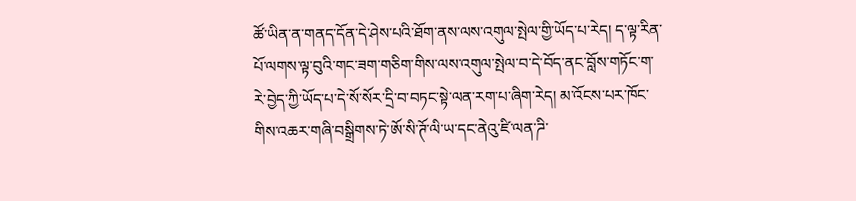ཚོ་ཡིན་ན་གནད་དོན་དེ་ཤེས་པའི་ཐོག་ནས་ལས་འགུལ་སྤེལ་གྱི་ཡོད་པ་རེད། ད་ལྟ་རིན་པོ་ལགས་ལྟ་བུའི་གང་ཟག་གཅིག་གིས་ལས་འགུལ་སྤེལ་བ་དེ་བོད་ནང་བློས་གཏོང་ག་རེ་བྱེད་ཀྱི་ཡོད་པ་དེ་སོ་སོར་དྲི་བ་བཏང་སྟེ་ལན་རག་པ་ཞིག་རེད། མ་འོངས་པར་ཁོང་གིས་འཆར་གཞི་བསྒྲིགས་ཏེ་ཨོ་སི་ཊོ་ལི་ཡ་དང་ནེའུ་ཛི་ལན་ཌི་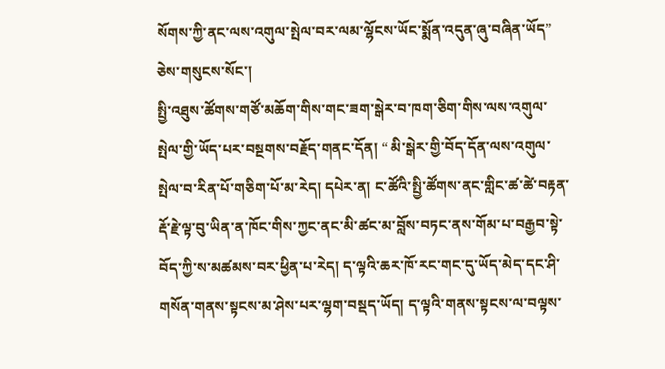སོགས་ཀྱི་ནང་ལས་འགུལ་སྤེལ་བར་ལམ་ལྷོངས་ཡོང་སྨོན་འདུན་ཞུ་བཞིན་ཡོད” ཅེས་གསུངས་སོང་།
སྤྱི་འཐུས་ཚོགས་གཙོ་མཆོག་གིས་གང་ཟག་སྒེར་བ་ཁག་ཅིག་གིས་ལས་འགུལ་སྤེལ་གྱི་ཡོད་པར་བསྔགས་བརྗོད་གནང་དོན། “ མི་སྒེར་གྱི་བོད་དོན་ལས་འགུལ་སྤེལ་བ་རིན་པོ་གཅིག་པོ་མ་རེད། དཔེར་ན། ང་ཚོའི་སྤྱི་ཚོགས་ནང་གླིང་ཚ་ཚེ་བརྟན་རྡོ་རྗེ་ལྟ་བུ་ཡིན་ན་ཁོང་གིས་ཀྱང་ནང་མི་ཚང་མ་བློས་བཏང་ནས་གོམ་པ་བརྒྱབ་སྟེ་བོད་ཀྱི་ས་མཚམས་བར་ཕྱིན་པ་རེད། ད་ལྟའི་ཆར་ཁོ་རང་གང་དུ་ཡོད་མེད་དང་ཤི་གསོན་གནས་སྟངས་མ་ཤེས་པར་ལྷག་བསྡད་ཡོད། ད་ལྟའི་གནས་སྟངས་ལ་བལྟས་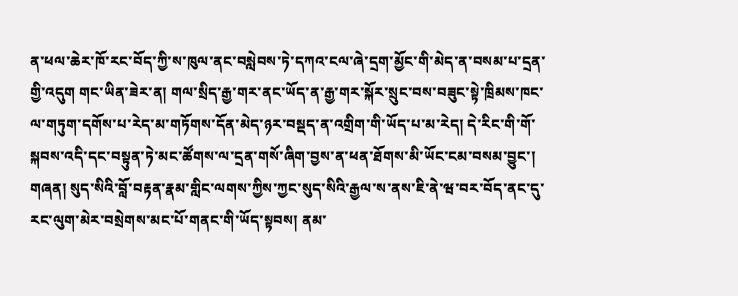ན་ཕལ་ཆེར་ཁོ་རང་བོད་ཀྱི་ས་ཁུལ་ནང་བསླེབས་ཏེ་དཀའ་ངལ་ཞེ་དྲག་མྱོང་གི་མེད་ན་བསམ་པ་དྲན་གྱི་འདུག གང་ཡིན་ཟེར་ན། གལ་སྲིད་རྒྱ་གར་ནང་ཡོད་ན་རྒྱ་གར་སྐོར་སྲུང་བས་བཟུང་སྟེ་ཁྲིམས་ཁང་ལ་གཏུག་དགོས་པ་རེད་མ་གཏོགས་དོན་མེད་ཉར་བསྡད་ན་འགྲིག་གི་ཡོད་པ་མ་རེད། དེ་རིང་གི་གོ་སྐབས་འདི་དང་བསྟུན་ཏེ་མང་ཚོགས་ལ་དྲན་གསོ་ཞིག་བྱས་ན་ཕན་ཐོགས་མི་ཡོང་ངམ་བསམ་བྱུང་།
གཞན། སུད་སིའི་བློ་བརྟན་རྣམ་གླིང་ལགས་ཀྱིས་ཀྱང་སུད་སིའི་རྒྱལ་ས་ནས་ཇི་ནེ་ཝ་བར་བོད་ནང་དུ་རང་ལུག་མེར་བསྲེགས་མང་པོ་གནང་གི་ཡོད་སྟབས། ནམ་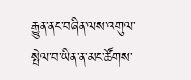རྒྱུན་ནང་བཞིན་ལས་འགུལ་སྤེལ་བ་ཡིན་ན་མང་ཚོགས་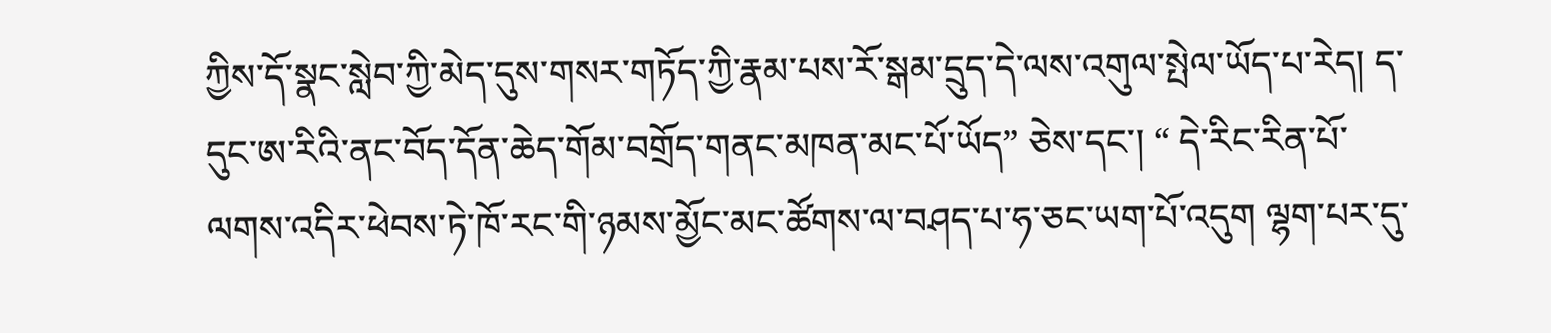ཀྱིས་དོ་སྣང་སླེབ་ཀྱི་མེད་དུས་གསར་གཏོད་ཀྱི་རྣམ་པས་རོ་སྒམ་དྲུད་དེ་ལས་འགུལ་སྤེལ་ཡོད་པ་རེད། ད་དུང་ཨ་རིའི་ནང་བོད་དོན་ཆེད་གོམ་བགྲོད་གནང་མཁན་མང་པོ་ཡོད” ཅེས་དང་། “ དེ་རིང་རིན་པོ་ལགས་འདིར་ཕེབས་ཏེ་ཁོ་རང་གི་ཉམས་མྱོང་མང་ཚོགས་ལ་བཤད་པ་ཧ་ཅང་ཡག་པོ་འདུག ལྷག་པར་དུ་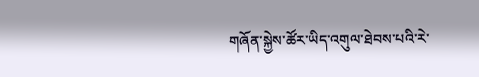གཞོན་སྐྱེས་ཚོར་ཡིད་འགུལ་ཐེབས་པའི་རེ་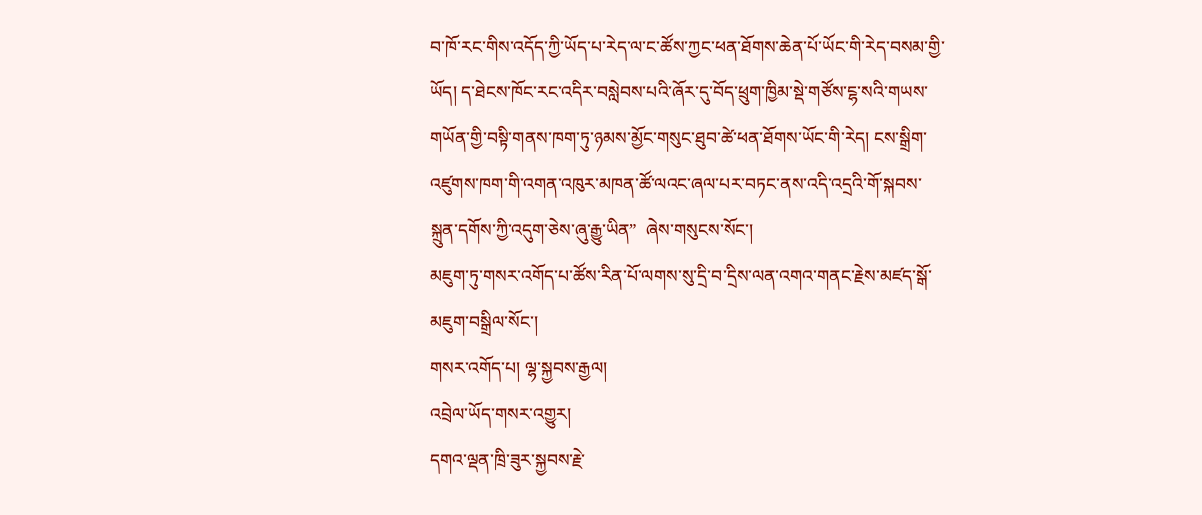བ་ཁོ་རང་གིས་འདོད་ཀྱི་ཡོད་པ་རེད་ལ་ང་ཚོས་ཀྱང་ཕན་ཐོགས་ཆེན་པོ་ཡོང་གི་རེད་བསམ་གྱི་ཡོད། ད་ཐེངས་ཁོང་རང་འདིར་བསླེབས་པའི་ཞོར་དུ་བོད་ཕྲུག་ཁྱིམ་སྡེ་གཙོས་ངྷ་སའི་གཡས་གཡོན་གྱི་བསྟི་གནས་ཁག་ཏུ་ཉམས་མྱོང་གསུང་ཐུབ་ཚེ་ཕན་ཐོགས་ཡོང་གི་རེད། ངས་སྒྲིག་འཛུགས་ཁག་གི་འགན་འཁུར་མཁན་ཚོ་ལའང་ཞལ་པར་བཏང་ནས་འདི་འདྲའི་གོ་སྐབས་སྐྲུན་དགོས་ཀྱི་འདུག་ཅེས་ཞུ་རྒྱུ་ཡིན”  ཞེས་གསུངས་སོང་།
མཇུག་ཏུ་གསར་འགོད་པ་ཚོས་རིན་པོ་ལགས་སུ་དྲི་བ་དྲིས་ལན་འགའ་གནང་རྗེས་མཛད་སྒོ་མཇུག་བསྒྲིལ་སོང་།
གསར་འགོད་པ། ལྷ་སྐྱབས་རྒྱལ།
འབྲེལ་ཡོད་གསར་འགྱུར།
དགའ་ལྡན་ཁྲི་ཟུར་སྐྱབས་རྗེ་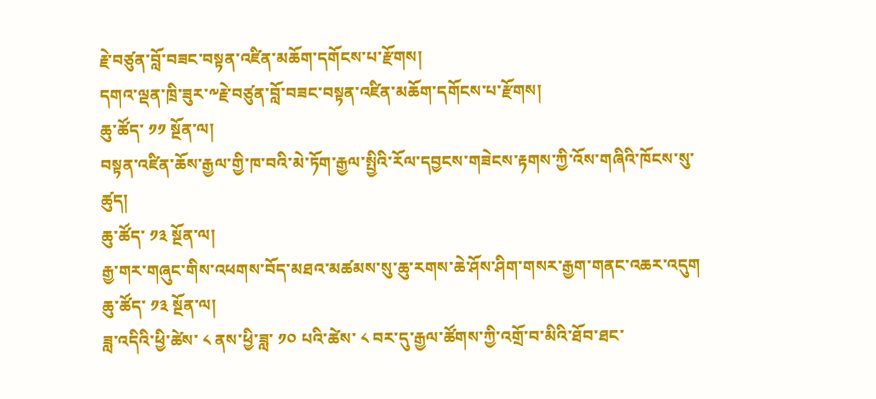རྗེ་བཙུན་བློ་བཟང་བསྟན་འཛིན་མཆོག་དགོངས་པ་རྫོགས།
དགའ་ལྡན་ཁྲི་ཟུར་༸རྗེ་བཙུན་བློ་བཟང་བསྟན་འཛིན་མཆོག་དགོངས་པ་རྫོགས།
ཆུ་ཚོད་ ༡༡ སྔོན་ལ།
བསྟན་འཛིན་ཆོས་རྒྱལ་གྱི་ཁ་བའི་མེ་ཏོག་རྒྱལ་སྤྱིའི་རོལ་དབྱངས་གཟེངས་རྟགས་ཀྱི་འོས་གཞིའི་ཁོངས་སུ་ཚུད།
ཆུ་ཚོད་ ༡༣ སྔོན་ལ།
རྒྱ་གར་གཞུང་གིས་འཕགས་བོད་མཐའ་མཚམས་སུ་ཆུ་རགས་ཆེ་ཤོས་ཤིག་གསར་རྒྱག་གནང་འཆར་འདུག
ཆུ་ཚོད་ ༡༣ སྔོན་ལ།
ཟླ་འདིའི་ཕྱི་ཚེས་ ༨ ནས་ཕྱི་ཟླ་ ༡༠ པའི་ཚེས་ ༨ བར་དུ་རྒྱལ་ཚོགས་ཀྱི་འགྲོ་བ་མིའི་ཐོབ་ཐང་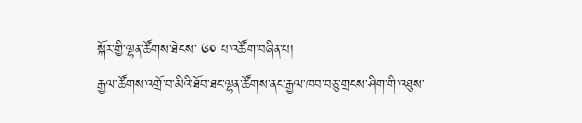སྐོར་གྱི་ལྷན་ཚོགས་ཐེངས་ ༦༠ པ་འཚོག་བཞིན་པ།
རྒྱལ་ཚོགས་འགྲོ་བ་མིའི་ཐོབ་ཐང་ལྷན་ཚོགས་ནང་རྒྱལ་ཁབ་བཅུ་གྲངས་ཤིག་གི་འཐུས་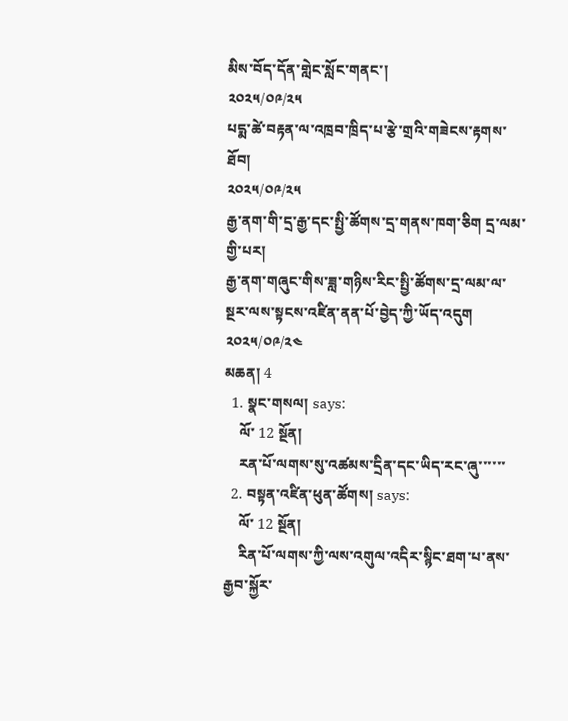མིས་བོད་དོན་གླེང་སློང་གནང་།
༢༠༢༥/༠༩/༢༥
པདྨ་ཚེ་བརྟན་ལ་འཁྲབ་ཁྲིད་པ་རྩེ་གྲའི་གཟེངས་རྟགས་ཐོབ།
༢༠༢༥/༠༩/༢༥
རྒྱ་ནག་གི་དྲ་རྒྱ་དང་སྤྱི་ཚོགས་དྲ་གནས་ཁག་ཅིག དྲ་ལམ་གྱི་པར།
རྒྱ་ནག་གཞུང་གིས་ཟླ་གཉིས་རིང་སྤྱི་ཚོགས་དྲ་ལམ་ལ་སྔར་ལས་སྟངས་འཛིན་ནན་པོ་བྱེད་ཀྱི་ཡོད་འདུག
༢༠༢༥/༠༩/༢༤
མཆན། 4
  1. སྣང་གསལ། says:
    ལོ་ 12 སྔོན།
    རན་པོ་ལགས་སུ་འཚམས་དྲིན་དང་ཡིད་རང་ཞུ་་་་་་
  2. བསྟན་འཛིན་ཕུན་ཚོགས། says:
    ལོ་ 12 སྔོན།
    རིན་པོ་ལགས་ཀྱི་ལས་འགུལ་འདིར་སྙིང་ཐག་པ་ནས་རྒྱབ་སྐྱོར་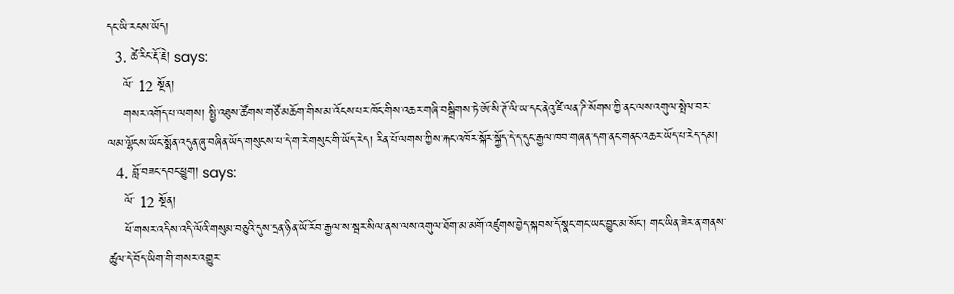དང་ཡི་རངས་ཡོད།
  3. ཚེ་རིང་རྡོ་རྗེ། says:
    ལོ་ 12 སྔོན།
    གསར་འགོད་པ་ལགས། སྤྱི་འཐུས་ཚོགས་གཙོ་མཆོག་གིས་མ་འོངས་པར་ཁོང་གིས་འཆར་གཞི་བསྒྲིགས་ཏེ་ཨོ་སི་ཊོ་ལི་ཡ་དང་ནེའུ་ཛི་ལན་ཌི་སོགས་ཀྱི་ནང་ལས་འགུལ་སྤེལ་བར་ལམ་ལྷོངས་ཡོང་སྨོན་འདུན་ཞུ་བཞིན་ཡོད་གསུངས་པ་དེ་ག་རེ་གསུང་གི་ཡོད་རེད། རིན་པོ་ལགས་ཀྱིས་རྐང་འཁོར་སྐོར་སྐྱོད་དེ་ད་དུང་རྒྱལ་ཁབ་གཞན་དག་ནང་གནང་འཆར་ཡོད་པ་རེད་དམ།
  4. བློ་བཟང་དབང་ཕྱུག། says:
    ལོ་ 12 སྔོན།
    ཕོ་གསར་འདིས་འདི་ལོའི་གསུམ་བཅུའི་དུས་དྲན་ཉིན་ཡོ་རོབ་རྒྱལ་ས་སྦར་སིལ་ནས་ལས་འགུལ་ཐོག་མ་མགོ་འཛུགས་བྱེད་སྐབས་དོ་སྣང་གང་ཡང་བྱུང་མ་སོང་། གང་ཡིན་ཟེར་ན་གནས་ཚུལ་དེ་བོད་ཡིག་གི་གསར་འགྱུར་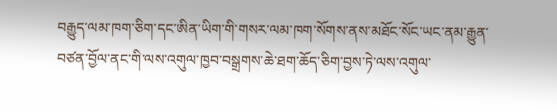བརྒྱུད་ལམ་ཁག་ཅིག་དང་ཨིན་ཡིག་གི་གསར་ལམ་ཁག་སོགས་ནས་མཐོང་སོང་ཡང་ནམ་རྒྱུན་བཙན་བྱོལ་ནང་གི་ལས་འགུལ་ཁྱབ་བསྒྲགས་ཆེ་ཐག་ཆོད་ཅིག་བྱས་ཏེ་ལས་འགུལ་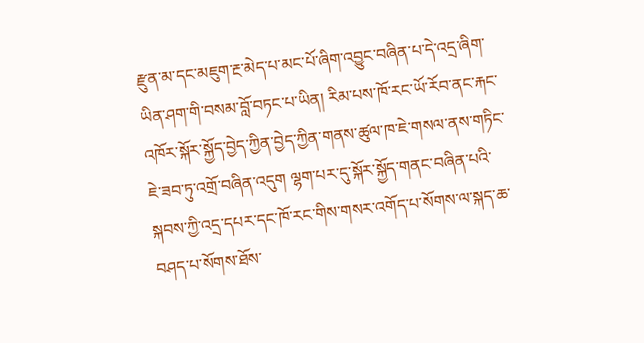རྫུན་མ་དང་མཇུག་རྔ་མེད་པ་མང་པོ་ཞིག་འབྱུང་བཞིན་པ་དེ་འདྲ་ཞིག་ཡིན་ཤག་གི་བསམ་བློ་བཏང་པ་ཡིན། རིམ་པས་ཁོ་རང་ཡོ་རོབ་ནང་རྐང་འཁོར་སྐོར་སྐྱོད་བྱེད་ཀྱིན་བྱེད་ཀྱིན་གནས་ཚུལ་ཁ་ཇེ་གསལ་ནས་གཏིང་ཇེ་ཟབ་ཏུ་འགྲོ་བཞིན་འདུག ལྷག་པར་དུ་སྐོར་སྐྱོད་གནང་བཞིན་པའི་སྐབས་ཀྱི་འདྲ་དཔར་དང་ཁོ་རང་གིས་གསར་འགོད་པ་སོགས་ལ་སྐད་ཆ་བཤད་པ་སོགས་ཐོས་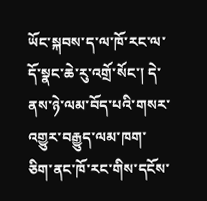ཡོང་སྐབས་ད་ལ་ཁོ་རང་ལ་དོ་སྣང་ཆེ་རུ་འགྲོ་སོང་། དེ་ནས་ཉེ་ལམ་བོད་པའི་གསར་འགྱུར་བརྒྱུད་ལམ་ཁག་ཅིག་ནང་ཁོ་རང་གིས་དངོས་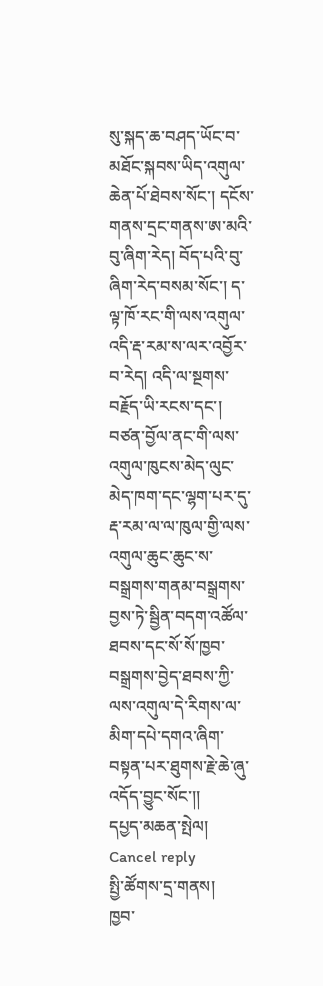སུ་སྐད་ཆ་བཤད་ཡོང་བ་མཐོང་སྐབས་ཡིད་འགུལ་ཆེན་པོ་ཐེབས་སོང་། དངོས་གནས་དྲང་གནས་ཨ་མའི་བུ་ཞིག་རེད། བོད་པའི་བུ་ཞིག་རེད་བསམ་སོང་། ད་ལྟ་ཁོ་རང་གི་ལས་འགུལ་འདི་རྡ་རམ་ས་ལར་འབྱོར་བ་རེད། འདི་ལ་སྔགས་བརྗོད་ཡི་རངས་དང་། བཙན་བྱོལ་ནང་གི་ལས་འགུལ་ཁུངས་མེད་ལུང་མེད་ཁག་དང་ལྷག་པར་དུ་རྡ་རམ་ལ་ལ་ཁུལ་གྱི་ལས་འགུལ་ཆུང་ཆུང་ས་བསྒྲགས་གནམ་བསྒྲགས་བྱས་ཏེ་སྦྱིན་བདག་འཚོལ་ཐབས་དང་སོ་སོ་ཁྱབ་བསྒྲགས་བྱེད་ཐབས་ཀྱི་ལས་འགུལ་དེ་རིགས་ལ་མིག་དཔེ་དགའ་ཞིག་བསྟན་པར་ཐུགས་རྗེ་ཆེ་ཞུ་འདོད་བྱུང་སོང་།།
དཔྱད་མཆན་སྤེལ། Cancel reply
སྤྱི་ཚོགས་དྲ་གནས།
ཁྱབ་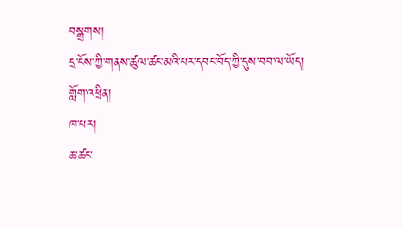བསྒྲགས།
དྲ་ངོས་ཀྱི་གནས་ཚུལ་ཚང་མའི་པར་དབང་བོད་ཀྱི་དུས་བབ་ལ་ཡོད།
གློག་འཕྲིན།
ཁ་པར།
ཆ་ཚང་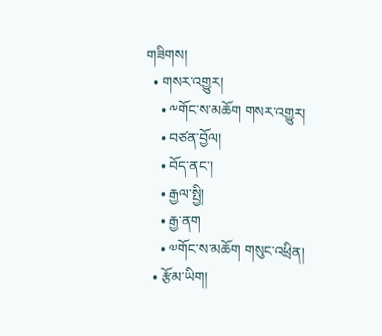གཟིགས།
  • གསར་འགྱུར།
    • ༸གོང་ས་མཆོག གསར་འགྱུར།
    • བཙན་བྱོལ།
    • བོད་ནང་།
    • རྒྱལ་སྤྱི།
    • རྒྱ་ནག
    • ༧གོང་ས་མཆོག གསུང་འཕྲིན།
  • རྩོམ་ཡིག།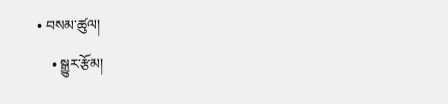• བསམ་ཚུལ།
    • སྒྱུར་རྩོམ།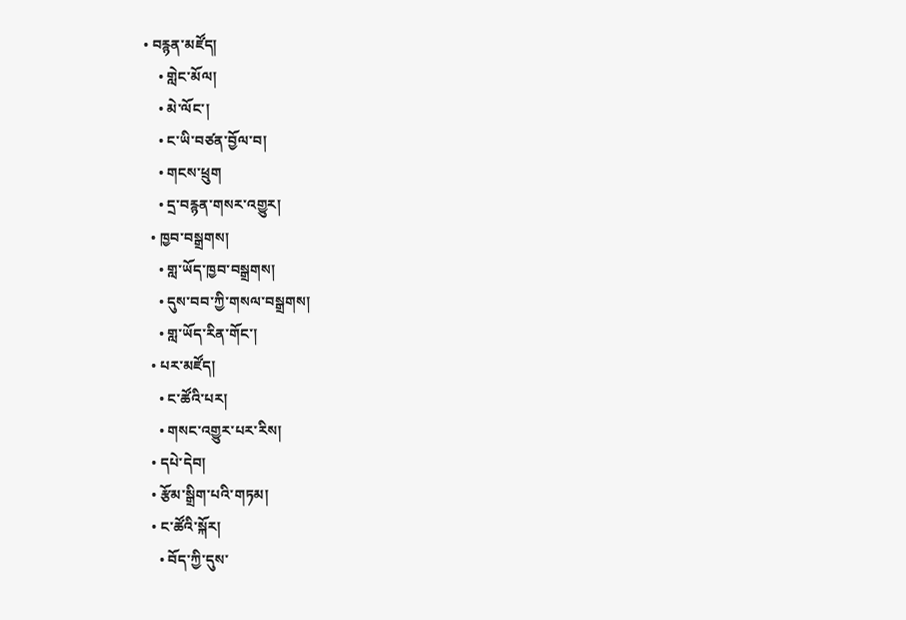• བརྙན་མཛོད།
    • གླེང་མོལ།
    • མེ་ལོང་།
    • ང་ཡི་བཙན་བྱོལ་བ།
    • གངས་ཕྲུག
    • དྲ་བརྙན་གསར་འགྱུར།
  • ཁྱབ་བསྒྲགས།
    • གླ་ཡོད་ཁྱབ་བསྒྲགས།
    • དུས་བབ་ཀྱི་གསལ་བསྒྲགས།
    • གླ་ཡོད་རིན་གོང་།
  • པར་མཛོད།
    • ང་ཚོའི་པར།
    • གསང་འགྱུར་པར་རིས།
  • དཔེ་དེབ།
  • རྩོམ་སྒྲིག་པའི་གཏམ།
  • ང་ཚོའི་སྐོར།
    • བོད་ཀྱི་དུས་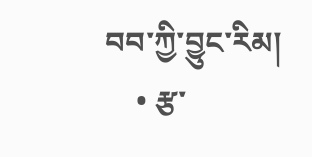བབ་ཀྱི་བྱུང་རིམ།
    • རྩ་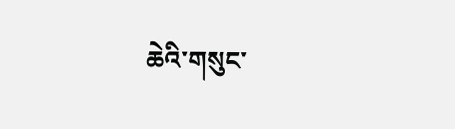ཆེའི་གསུང་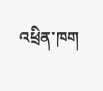འཕྲིན་ཁག